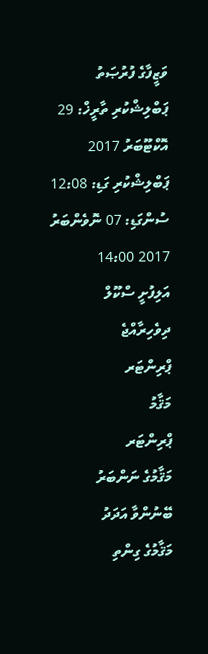ވަޒީފާގެ ފުރުޞަތު
ޕަބްލިޝްކުރި ތާރީޚް: 29 އޮކްޓޫބަރު 2017
ޕަބްލިޝްކުރި ގަޑި: 12:08
ސުންގަޑި: 07 ނޮވެންބަރު 2017 14:00
އަލިފުށީ ސްކޫލް
ދިވެހިރާއްޖެ
ޕްރިންޓަރ
މަޤާމު
ޕްރިންޓަރ
މަޤާމުގެ ނަންބަރު
ބޭނުންވާ އަދަދު
މަޤާމުގެ ގިންތި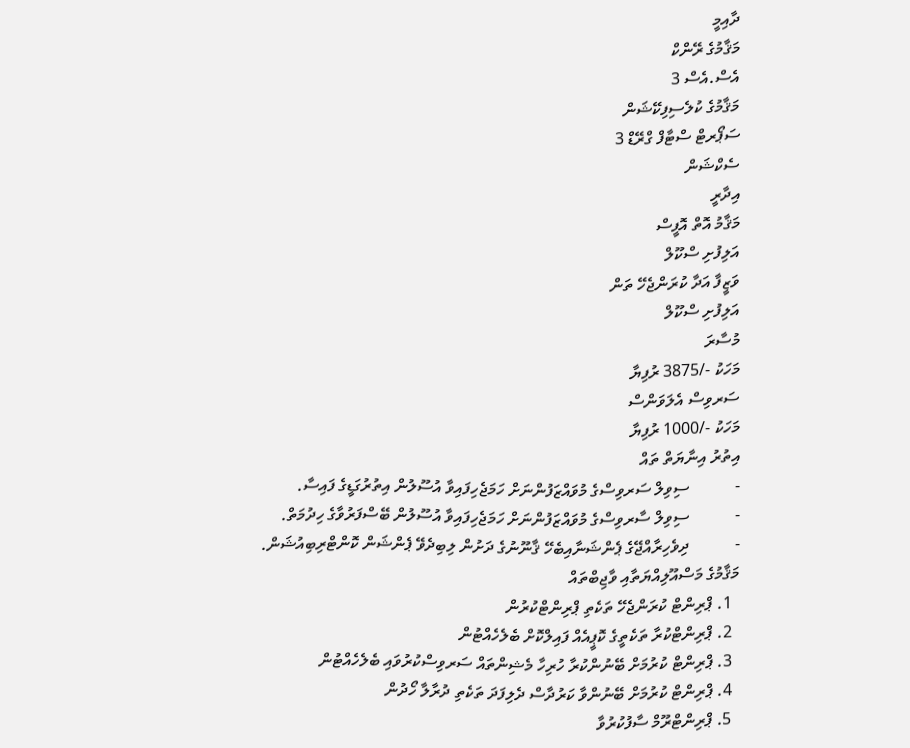ދާއިމީ
މަޤާމުގެ ރޭންކް
އެސް.އެސް 3
މަޤާމުގެ ކުލެސިފިކޭޝަން
ސަޕޯރޓް ސްޓާފް ގްރޭޑް 3
ސެކްޝަން
އިދާރީ
މަޤާމު އޮތް އޮފީސް
އަލިފުށި ސްކޫލް
ވަޒީފާ އަދާ ކުރަންޖެހޭ ތަން
އަލިފުށި ސްކޫލް
މުސާރަ
މަހަކު -/3875 ރުފިޔާ
ސަރވިސް އެލަވަންސް
މަހަކު -/1000 ރުފިޔާ
އިތުރު އިނާޔަތް ތައް
-           ސިވިލް ސަރވިސްގެ މުވައްޒަފުންނަށް ހަމަޖެހިފައިވާ އުސޫލުން އިތުރުގަޑީގެ ފައިސާ.
-           ސިވިލް ސާރވިސްގެ މުވައްޒަފުންނަށް ހަމަޖެހިފައިވާ އުސޫލުން ބޭސްފަރުވާގެ ހިދުމަތް.
-           ދިވެހިރާއްޖޭގެ ޕެންޝަނާއިބެހޭ ޤާނޫނުގެ ދަށުން ލިބިދެވޭ ޕެންޝަން ކޮންޓްރިބިއުޝަން.
މަޤާމުގެ މަސްއޫލިއްޔަތާއި ވާޖިބްތައް
  1. ޕްރިންޓް ކުރަންޖެހޭ ތަކެތި ޕްރިންޓްކުރުން
  2. ޕްރިންޓްކުރާ ތަކެތީގެ ކޮޕީއެއް ފައިލްކޮށް ބެލެހެއްޓުން
  3. ޕްރިންޓް ކުރުމަށް ބޭނުންކުރާ ހުރިހާ މެޝިންތައް ސަރވިސްކުރުވައި ބެލެހެއްޓުން
  4. ޕްރިންޓް ކުރުމަށް ބޭނުންވާ ކަރުދާސް ދެލިފަދަ ތަކެތި ދުރާލާ ހޯދުން
  5. ޕްރިންޓްރޫމް ސާފުކުރުވާ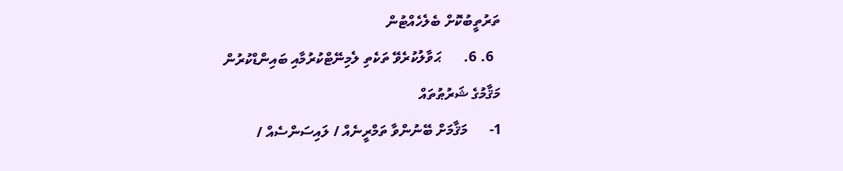ތަރުތީބުކޮށް ބެލެހެއްޓުން
  6. 6.      ޙަވާލުކުރެވޭ ތަކެތި ލެމިނޭޓްކުރުމާއި ބައިންޑްކުރުން
މަޤާމުގެ ޝަރުޠުތައް
1-      މަޤާމަށް ބޭނުންވާ ތަމްރީނެއް / ލައިސަންސެއް /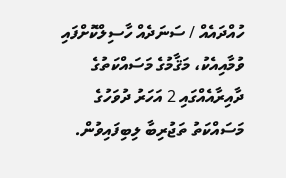ހުއްދައެއް / ސަނަދެއް ހާސިލްކޮށްފައި ވުމާއިއެކު، މަޤާމުގެ މަސައްކަތުގެ ދާއިރާއެއްގައި 2 އަހަރު ދުވަހުގެ މަސައްކަތު ތަޖުރިބާ ލިބިފައިވުން.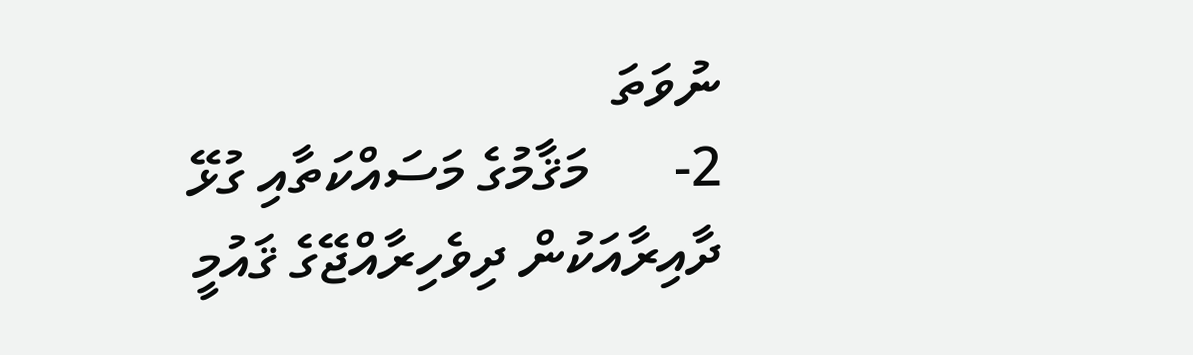ނުވަތަ
2-      މަޤާމުގެ މަސައްކަތާއި ގުޅޭ ދާއިރާއަކުން ދިވެހިރާއްޖޭގެ ޤައުމީ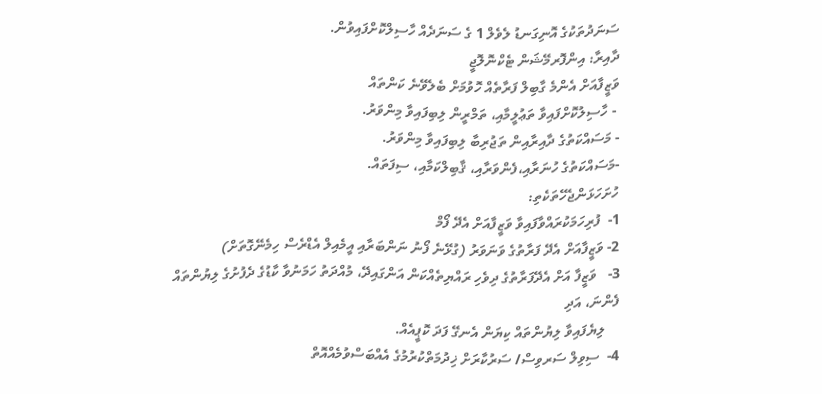ސަނަދުތަކުގެ އޮނިގަނޑު ލެވެލް 1 ގެ ސަނަދެއް ހާސިލްކޮށްފައިވުން.
ދާއިރާ: އިންފޮރމޭޝަން ޓެކްނޮލޮޖީ
ވަޒީފާއަށް އެންމެ ގާބިލް ފަރާތެއް ހޮވުމަށް ބެލެވޭނެ ކަންތައް
 - ހާސިލުކޮށްފައިވާ ތަޢުލީމާއި، ތަމްރީން ލިބިފައިވާ މިންވަރު.
- މަސައްކަތުގެ ދާއިރާއިން ތަޖުރިބާ ލިބިފައިވާ މިންވަރު.
-މަސައްކަތުގެ ހުނަރާއި،ފެންވަރާއި، ޤާބިލްކަމާއި، ސިފަތައް.
ހުށަހަޅަންޖެހޭތަކެތި:
1-  ފުރިހަމަކުރައްވާފައިވާ ވަޒީފާއަށް އެދޭ ފޯމް
2- ވަޒީފާއަށް އެދޭ ފަރާތުގެ ވަނަވަރު (ގުޅޭނެ ފޯނު ނަންބަރާއި އީމެއިލް އެޑްރެސް ހިމެނޭގޮތަށް)
3-   ވަޒީފާ އަށް އެދޭފަރާތުގެ ދިވެހި ރައްޔިތެއްކަން އަންގައިދޭ، މުއްދަތު ހަމަނުވާ ކާޑުގެ ދެފުށުގެ ލިޔުންތައް ފެންނަ، އަދި
    ލިޔެފައިވާ ލިޔުންތައް ކިޔަން އެނގޭ ފަދަ ކޮޕީއެއް.
4-  ސިވިލް ސަރވިސް/ ސަރުކާރަށް ޚިދުމަތްކުރުމުގެ އެއްބަސްވުމެއްއޮތް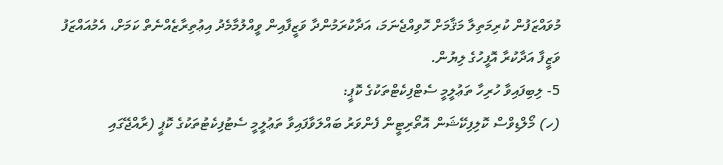މުވައްޒަފުން ކުރިމަތިލާ މަޤާމަށް ހޮވިއްޖެނަމަ، އަދާކުރަމުންދާ ވަޒީފާއިން ވީއްލުމާމެދު އިޢުތިރާޒެއްނެތް ކަމަށް، އެމުއައްޒަފު ވަޒީފާ އަދާކުރާ އޮފީހުގެ ލިޔުން.
5- ލިބިފައިވާ ހުރިހާ ތަޢުލީމީ ސެޓްފިކެޓްތަކުގެ ކޮޕީ:
(ހ) މޯލްޑިވްސް ކޮލިފިކޭޝަން އޮތޯރިޓީން ފެންވަރު ބައްލަވާފައިވާ ތަޢުލީމީ ސެޓުފިކެޓުތަކުގެ ކޮޕީ (ރާއްޖޭގައި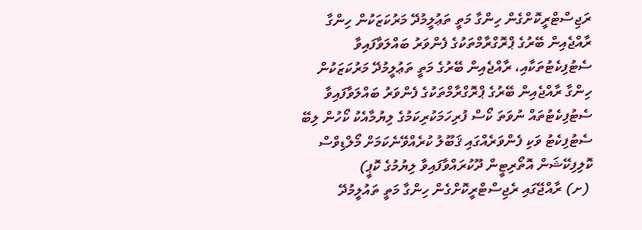ރަޖިސްޓްރީކޮށްގެން ހިންގާ މަތީ ތަޢުލީމުދޭ މަރުކަޒަކުން ހިންގާ ރާއްޖެއިން ބޭރުގެ ޕްރޮގްރާމްތަކުގެ ފެންވަރު ބައްލަވާފައިވާ ސެޓުފިކެޓުތަކާއި، ރާއްޖެއިން ބޭރުގެ މަތީ ތަޢުލީމުދޭ މަރުކަޒަކުން ހިންގާ ރާއްޖެއިން ބޭރުގެ ޕްރޮގްރާމްތަކުގެ ފެންވަރު ބައްލަވާފައިވާ ސެޓުފިކެޓުތައް ނުވަތަ ކޯސް ފުރިހަމަކުރިކަމުގެ ލިޔުމާއެކު ކޯހުން ލިބޭ ސެޓުފިކެޓު ވަކި ފެންވަރެއްގައި ޤަބޫލު ކުރެއްވޭނެކަމަށް މޯލްޑިވްސް ކޮލިފިކޭޝަން އޮތޯރިޓީން ދޫކުރައްވާފައިވާ ލިޔުމުގެ ކޮޕީ)
 (ށ) ރާއްޖޭގައި ރެޖިސްޓްރީކޮށްގެން ހިންގާ މަތީ ތައުލީމުދޭ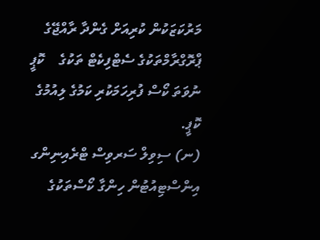މަރުކަޒަކުން ކުރިއަށް ގެންދާ ރާއްޖޭގެ ޕްރޮގްރާމްތަކުގެ ސެޓްފިކެޓް ތަކުގެ    ކޮޕީ ނުވަތަ ކޯސް ފުރިހަމަކުރި ކަމުގެ ލިއުމުގެ ކޮޕީ.
(ނ) ސިވިލް ސަރވިސް ޓްރެއިނިންގ އިންސްޓިއުޓުން ހިންގާ ކޯސްތަކުގެ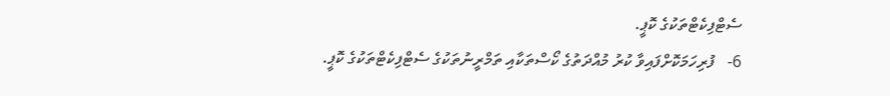ސެޓްފިކެޓްތަކުގެ ކޮޕީ.
6-   ފުރިހަމަކޮށްފައިވާ ކުރު މުއްދަތުގެ ކޯސްތަކާއި ތަމްރީނުތަކުގެ ސެޓްފިކެޓްތަކުގެ ކޮޕީ.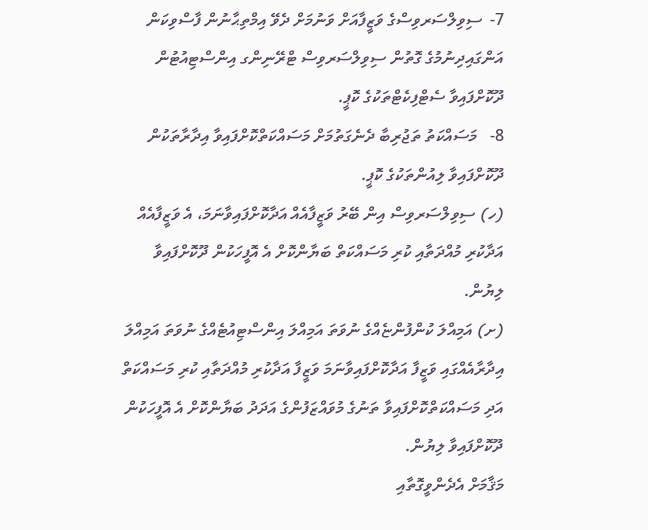7-  ސިވިލްސަރވިސްގެ ވަޒީފާއަށް ވަނުމަށް ދެވޭ އިމްތިޙާނުން ފާސްވިކަން އަންގައިދިނުމުގެ ގޮތުން ސިވިލްސަރވިސް ޓްރޭނިންގ އިންސްޓިއުޓުން ދޫކޮށްފައިވާ ސެޓްފިކެޓްތަކުގެ ކޮޕީ.
8-   މަސައްކަތު ތަޖުރިބާ ދެނެގަތުމަށް މަސައްކަތްކޮށްފައިވާ އިދާރާތަކުން ދޫކޮށްފައިވާ ލިއުންތަކުގެ ކޮޕީ.
(ހ) ސިވިލްސަރވިސް އިން ބޭރު ވަޒީފާއެއް އަދާކޮށްފައިވާނަމަ، އެ ވަޒީފާއެއް އަދާކުރި މުއްދަތާއި ކުރި މަސައްކަތް ބަޔާންކޮށް އެ އޮފީހަކުން ދޫކޮށްފައިވާ ލިޔުން.
(ށ) އަމިއްލަ ކުންފުންޏެއްގެ ނުވަތަ އަމިއްލަ އިންސްޓިއުޓެއްގެ ނުވަތަ އަމިއްލަ އިދާރާއެއްގައި ވަޒީފާ އަދާކޮށްފައިވާނަމަ ވަޒީފާ އަދާކުރި މުއްދަތާއި ކުރި މަސައްކަތް އަދި މަސައްކަތްކޮށްފައިވާ ތަނުގެ މުވައްޒަފުންގެ އަދަދު ބަޔާންކޮށް އެ އޮފީހަކުން ދޫކޮށްފައިވާ ލިޔުން.
މަޤާމަށް އެދެންވީގޮތާއި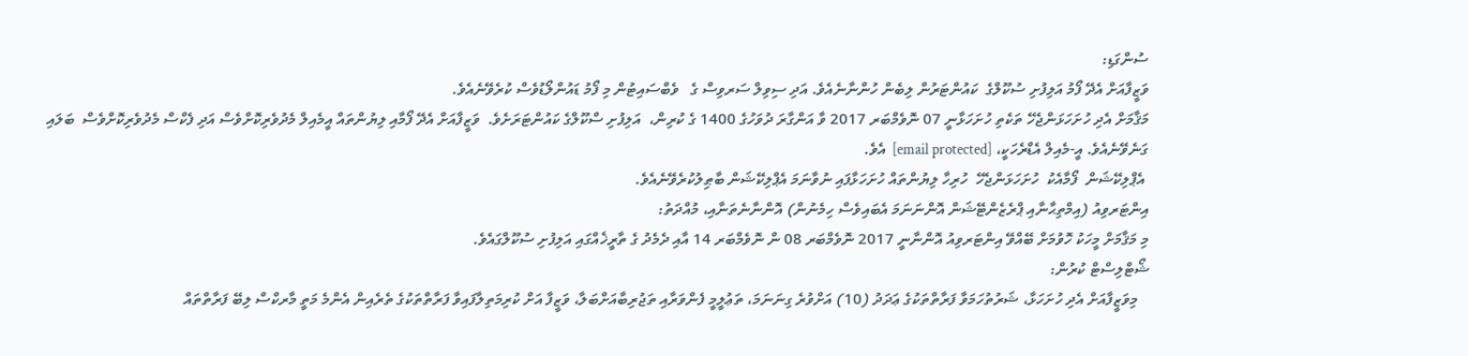ސުންގަޑި:
ވަޒީފާއަށް އެދޭ ފޯމު އަލިފުށި ސުކޫލްގެ  ކައުންޓަރުން ލިބެން ހުންނާނެއެވެ. އަދި ސިވިލް ސަރވިސް ގެ   ވެބްސައިޓުން މި ފޯމު ޑައުންލޯޑުވެސް ކުރެވޭނެއެވެ.
މަޤާމަށް އެދި ހުށަހަޅަންޖެހޭ ތަކެތި ހުށަހަޅާނީ 07 ނޮވެމްބަރ 2017 ވާ އަންގާރަ ދުވަހުގެ 1400 ގެ ކުރިން،  އަލިފުށި ސްކޫލްގެ ކައުންޓަރަށެވެ.  ވަޒީފާއަށް އެދޭ ފޯމާއި ލިޔުންތައް އީމެއިލް މެދުވެރިކޮށްވެސް އަދި ފެކްސް މެދުވެރިކޮށްވެސް  ބަލައި ގަނެވޭނެއެވެ. އީ-މެއިލް އެޑްރެހަކީ، [email protected]  އެވެ.
 އެޕްލިކޭޝަން  ފޯމާއެކު  ހުށަހަޅަންޖެހޭ  ހުރިހާ ލިޔުންތައް ހުށަހަޅާފައި ނުވާނަމަ އެޕްލިކޭޝަން ބާޠިލުކުރެވޭނެއެވެ.
އިންޓަރވިއު (އިމްތިޙާނާއި ޕްރެޒެންޓޭޝަން އޮންނަނަމަ އެބައިވެސް ހިމެނުން) އޮންނާނެތަނާއި، މުއްދަތު:
މި މަޤާމަށް މީހަކު ހޮވުމަށް ބޭއްވޭ އިންޓަރވިއު އޮންނާނީ 2017 ނޮވެމްބަރ 08 ން ނޮވެމްބަރ 14 އާއި ދެމެދު ގެ ތާރީޚެއްގައި އަލިފުށި ސުކޫލްގައެވެ.
ޝޯޓްލިސްޓް ކުރުން:
   މިވަޒީފާއަށް އެދި ހުށަހަޅާ، ޝަރުތުހަމަވާ ފަރާތްތަކުގެ ޢަދަދު (10) އަށްވުރެ ގިނަނަމަ، ތަޢުލީމީ ފެންވަރާއި ތަޖުރިބާއަށްބަލާ، ވަޒީފާ އަށް ކުރިމަތިލާފައިވާ ފަރާތްތަކުގެ ތެރެއިން އެންމެ މަތީ މާރކްސް ލިބޭ ފަރާތްތައް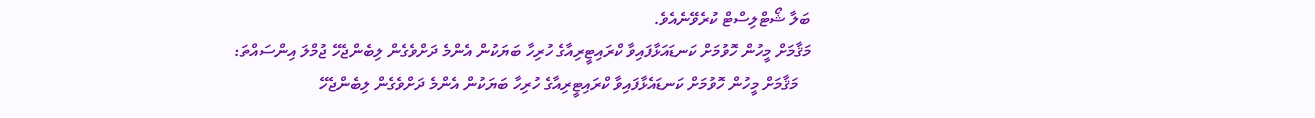ބަލާ ޝޯޓްލިސްޓް ކުރެވޭނެއެވެ.
މަޤާމަށް މީހުން ހޮވުމަށް ކަނޑައަޅާފައިވާ ކްރައިޓީރިއާގެ ހުރިހާ ބަޔަކުން އެންމެ ދަށްވެގެން ލިބެންޖެހޭ ޖުމްލަ އިންސައްތަ:
   މަޤާމަށް މީހުން ހޮވުމަށް ކަނޑައެޅާފައިވާ ކްރައިޓީރިއާގެ ހުރިހާ ބަޔަކުން އެންމެ ދަށްވެގެން ލިބެންޖެހޭ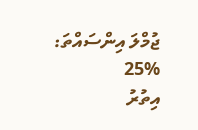ޖުމްލަ އިންސައްތަ: %25
އިތުރު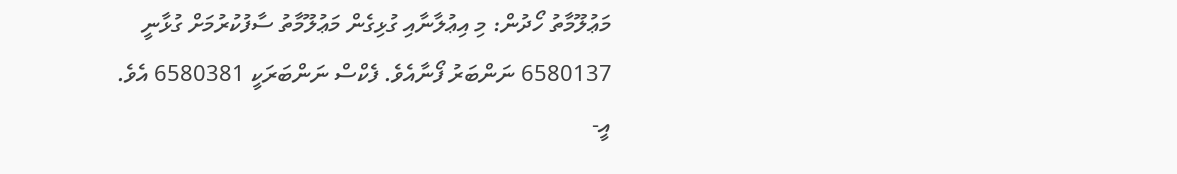މަޢުލޫމާތު ހޯދުން: މި އިޢުލާނާއި ގުޅިގެން މަޢުލޫމާތު ސާފުކުރުމަށް ގުޅާނީ 6580137 ނަންބަރު ފޯނާއެވެ. ފެކްސް ނަންބަރަކީ 6580381 އެވެ. އީ-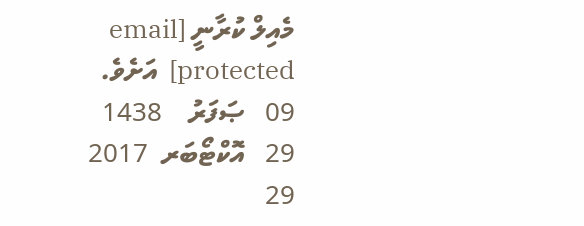މެއިލް ކުރާނީ [email protected]  އަށެވެ.
09   ޞަފަރު    1438
29   އޮކްޓޯބަރ  2017
29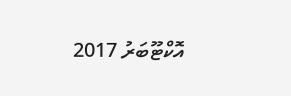އޮކްޓޫބަރު 2017